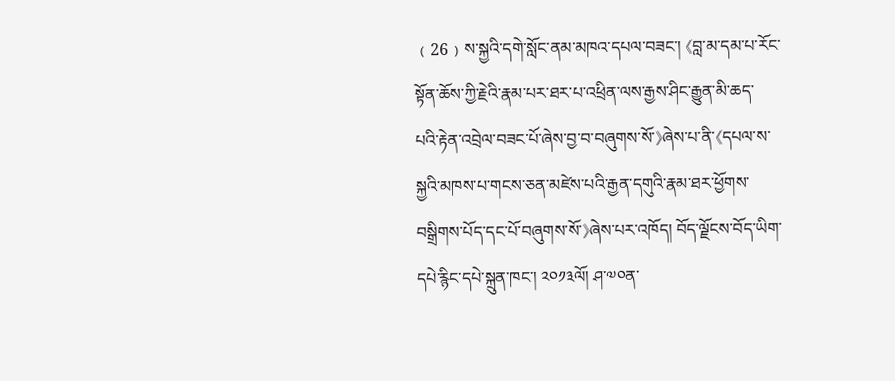﹙26﹚ས་སྐྱའི་དགེ་སློང་ནམ་མཁའ་དཔལ་བཟང་། 《བླ་མ་དམ་པ་རོང་སྟོན་ཆོས་ཀྱི་རྗེའི་རྣམ་པར་ཐར་པ་འཕྲིན་ལས་རྒྱས་ཤིང་རྒྱུན་མི་ཆད་པའི་རྟེན་འབྲེལ་བཟང་པོ་ཞེས་བྱ་བ་བཞུགས་སོ་》ཞེས་པ་ནི་《དཔལ་ས་སྐྱའི་མཁས་པ་གངས་ཅན་མཛེས་པའི་རྒྱན་དགུའི་རྣམ་ཐར་ཕྱོགས་བསྒྲིགས་པོད་དང་པོ་བཞུགས་སོ་》ཞེས་པར་འཁོད། བོད་ལྗོངས་བོད་ཡིག་དཔེ་རྙིང་དཔེ་སྐྲུན་ཁང་། ༢༠༡༣ལོ། ཤ་༧༠ན་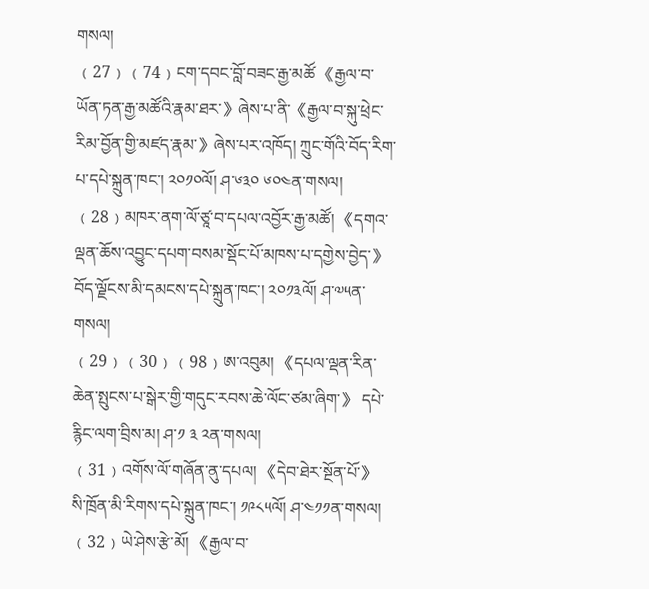གསལ།
﹙27﹚﹙74﹚ངག་དབང་བློ་བཟང་རྒྱ་མཚོ 《རྒྱལ་བ་ཡོན་ཏན་རྒྱ་མཚོའི་རྣམ་ཐར་》ཞེས་པ་ནི་《རྒྱལ་བ་སྐུ་ཕྲེང་རིམ་བྱོན་གྱི་མཛད་རྣམ་》ཞེས་པར་འཁོད། ཀྲུང་གོའི་བོད་རིག་པ་དཔེ་སྐྲུན་ཁང་། ༢༠༡༠ལོ། ཤ་༦༣༠ ༦༠༤ན་གསལ།
﹙28﹚མཁར་ནག་ལོ་ཙཱ་བ་དཔལ་འབྱོར་རྒྱ་མཚོ། 《དགའ་ལྡན་ཆོས་འབྱུང་དཔག་བསམ་སྡོང་པོ་མཁས་པ་དགྱེས་བྱེད་》བོད་ལྗོངས་མི་དམངས་དཔེ་སྐྲུན་ཁང་། ༢༠༡༣ལོ། ཤ་༧༥ན་གསལ།
﹙29﹚﹙30﹚﹙98﹚ཨ་འབུམ། 《དཔལ་ལྡན་རིན་ཆེན་སྤུངས་པ་སྒེར་གྱི་གདུང་རབས་ཆེ་ལོང་ཙམ་ཞིག་》 དཔེ་རྙིང་ལག་བྲིས་མ། ཤ་༡ ༣ ༢ན་གསལ།
﹙31﹚འགོས་ལོ་གཞོན་ནུ་དཔལ། 《དེབ་ཐེར་སྔོན་པོ་》 སི་ཁྲོན་མི་རིགས་དཔེ་སྐྲུན་ཁང་། ༡༩༨༥ལོ། ཤ་༤༡༡ན་གསལ།
﹙32﹚ཡེ་ཤེས་རྩེ་མོ། 《རྒྱལ་བ་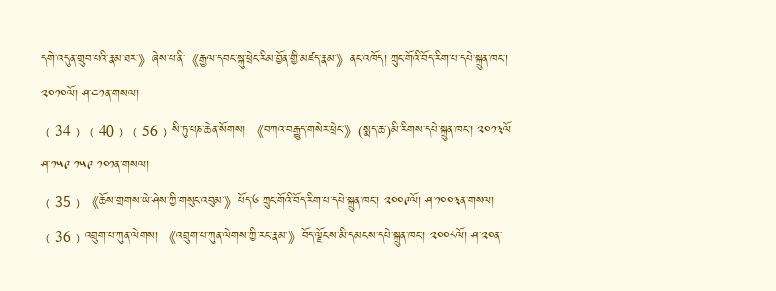དགེ་འདུན་གྲུབ་པའི་རྣམ་ཐར་》ཞེས་པ་ནི་《རྒྱལ་དབང་སྐུ་ཕྲེང་རིམ་བྱོན་གྱི་མཛད་རྣམ་》ནང་འཁོད། ཀྲུང་གོའི་བོད་རིག་པ་དཔེ་སྐྲུན་ཁང་། ༢༠༡༠ལོ། ཤ་༤༡ན་གསལ།
﹙34﹚﹙40﹚﹙56﹚སི་ཏུ་པཎ་ཆེན་སོགས། 《བཀའ་བརྒྱུད་གསེར་ཕྲེང་》(སྨད་ཆ་)མི་རིགས་དཔེ་སྐྲུན་ཁང་། ༢༠༡༣ལོ ཤ་༡༥༩ ༡༥༩ ༡༠༡ན་གསལ།
﹙35﹚《ཆོས་གྲགས་ཡེ་ཤེས་ཀྱི་གསུང་འབུམ་》པོད་༦ ཀྲུང་གོའི་བོད་རིག་པ་དཔེ་སྐྲུན་ཁང་། ༢༠༠༩ལོ། ཤ་༡༠༠༣ན་གསལ།
﹙36﹚འབྲུག་པ་ཀུན་ལེགས། 《འབྲུག་པ་ཀུན་ལེགས་ཀྱི་རང་རྣམ་》བོད་ལྗོངས་མི་དམངས་དཔེ་སྐྲུན་ཁང་། ༢༠༠༨ལོ། ཤ་༢༠ན་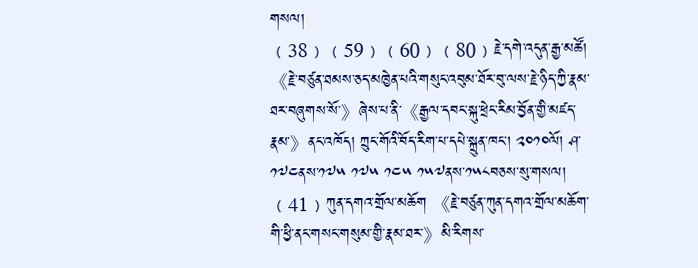གསལ།
﹙38﹚﹙59﹚﹙60﹚﹙80﹚རྗེ་དགེ་འདུན་རྒྱ་མཚོ། 《རྗེ་བཙུན་ཐམས་ཅད་མཁྱེན་པའི་གསུང་འབུམ་ཐོར་བུ་ལས་རྗེ་ཉིད་ཀྱི་རྣམ་ཐར་བཞུགས་སོ་》ཞེས་པ་ནི་《རྒྱལ་དབང་སྐུ་ཕྲེང་རིམ་བྱོན་གྱི་མཛད་རྣམ་》ནང་འཁོད། ཀྲུང་གོའི་བོད་རིག་པ་དཔེ་སྐྲུན་ཁང་། ༢༠༡༠ལོ། ཤ་༡༧༤ནས་༡༧༥ ༡༧༥ ༡༤༥ ༡༥༧ནས་༡༥༨བཅས་སུ་གསལ།
﹙41﹚ཀུན་དགའ་གྲོལ་མཆོག 《རྗེ་བཙུན་ཀུན་དགའ་གྲོལ་མཆོག་གི་ཕྱི་ནང་གསང་གསུམ་གྱི་རྣམ་ཐར་》མི་རིགས་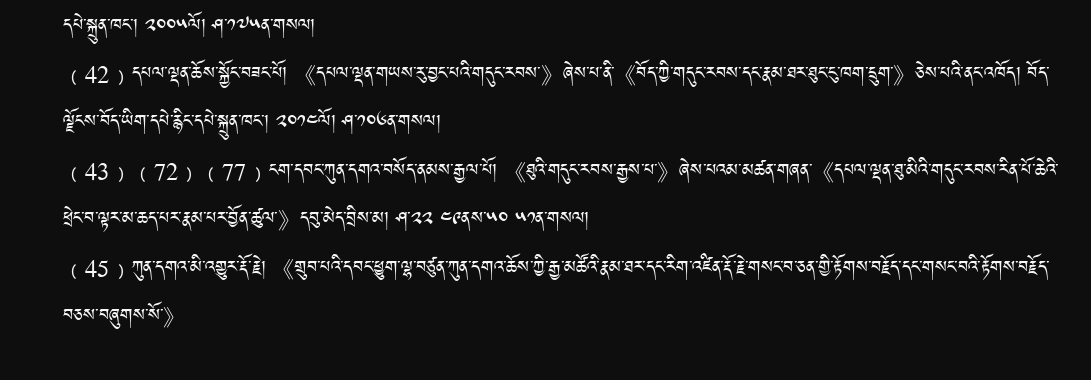དཔེ་སྐྲུན་ཁང་། ༢༠༠༥ལོ། ཤ་༡༧༥ན་གསལ།
﹙42﹚དཔལ་ལྡན་ཆོས་སྐྱོང་བཟང་པོ། 《དཔལ་ལྡན་གཡས་རུ་བྱང་པའི་གདུང་རབས་》ཞེས་པ་ནི་《བོད་ཀྱི་གདུང་རབས་དང་རྣམ་ཐར་ཐུང་ངུ་ཁག་དྲུག་》ཅེས་པའི་ནང་འཁོད། བོད་ལྗོངས་བོད་ཡིག་དཔེ་རྙིང་དཔེ་སྐྲུན་ཁང་། ༢༠༡༤ལོ། ཤ་༡༠༦ན་གསལ།
﹙43﹚﹙72﹚﹙77﹚ངག་དབང་ཀུན་དགའ་བསོད་ནམས་རྒྱལ་པོ། 《ཐུའི་གདུང་རབས་རྒྱས་པ་》ཞེས་པའམ་མཚན་གཞན་《དཔལ་ལྡན་ཐུ་མིའི་གདུང་རབས་རིན་པོ་ཆེའི་ཕྲེང་བ་ལྟར་མ་ཆད་པར་རྣམ་པར་བྱོན་ཚུལ་》དབུ་མེད་བྲིས་མ། ཤ་༢༢ ༤༩ནས་༥༠ ༥༡ན་གསལ།
﹙45﹚ཀུན་དགའ་མི་འགྱུར་རྡོ་རྗེ། 《གྲུབ་པའི་དབང་ཕྱུག་ལྷ་བཙུན་ཀུན་དགའ་ཆོས་ཀྱི་རྒྱ་མཚོའི་རྣམ་ཐར་དང་རིག་འཛིན་རྡོ་རྗེ་གསང་བ་ཅན་གྱི་རྟོགས་བརྗོད་དང་གསང་བའི་རྟོགས་བརྗོད་བཅས་བཞུགས་སོ་》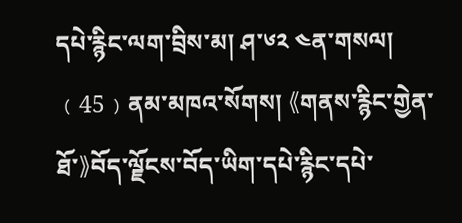དཔེ་རྙིང་ལག་བྲིས་མ། ཤ་༦༢ ༤ན་གསལ།
﹙45﹚ནམ་མཁའ་སོགས། 《གནས་རྙིང་གྱེན་ཐོ་》བོད་ལྗོངས་བོད་ཡིག་དཔེ་རྙིང་དཔེ་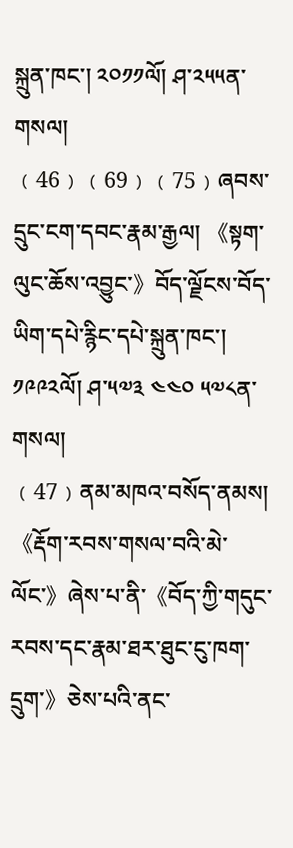སྐྲུན་ཁང་། ༢༠༡༡ལོ། ཤ་༢༥༥ན་གསལ།
﹙46﹚﹙69﹚﹙75﹚ཞབས་དྲུང་ངག་དབང་རྣམ་རྒྱལ། 《སྟག་ལུང་ཆོས་འབྱུང་》བོད་ལྗོངས་བོད་ཡིག་དཔེ་རྙིང་དཔེ་སྐྲུན་ཁང་། ༡༩༩༢ལོ། ཤ་༥༧༣ ༤༤༠ ༥༧༨ན་གསལ།
﹙47﹚ནམ་མཁའ་བསོད་ནམས། 《རྡོག་རབས་གསལ་བའི་མེ་ལོང་》ཞེས་པ་ནི་《བོད་ཀྱི་གདུང་རབས་དང་རྣམ་ཐར་ཐུང་ངུ་ཁག་དྲུག་》ཅེས་པའི་ནང་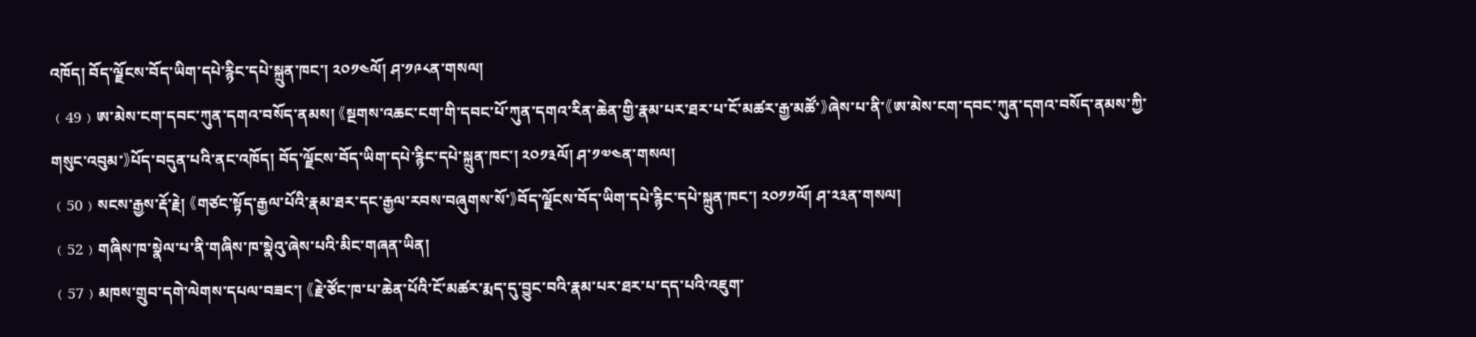འཁོད། བོད་ལྗོངས་བོད་ཡིག་དཔེ་རྙིང་དཔེ་སྐྲུན་ཁང་། ༢༠༡༤ལོ། ཤ་༡༩༨ན་གསལ།
﹙49﹚ཨ་མེས་ངག་དབང་ཀུན་དགའ་བསོད་ནམས། 《སྔགས་འཆང་ངག་གི་དབང་པོ་ཀུན་དགའ་རིན་ཆེན་གྱི་རྣམ་པར་ཐར་པ་ངོ་མཚར་རྒྱ་མཚོ་》ཞེས་པ་ནི་《ཨ་མེས་ངག་དབང་ཀུན་དགའ་བསོད་ནམས་ཀྱི་གསུང་འབུམ་》པོད་བདུན་པའི་ནང་འཁོད། བོད་ལྗོངས་བོད་ཡིག་དཔེ་རྙིང་དཔེ་སྐྲུན་ཁང་། ༢༠༡༣ལོ། ཤ་༡༧༤ན་གསལ།
﹙50﹚སངས་རྒྱས་རྡོ་རྗེ། 《གཙང་སྟོད་རྒྱལ་པོའི་རྣམ་ཐར་དང་རྒྱལ་རབས་བཞུགས་སོ་》བོད་ལྗོངས་བོད་ཡིག་དཔེ་རྙིང་དཔེ་སྐྲུན་ཁང་། ༢༠༡༡ལོ། ཤ་༢༣ན་གསལ།
﹙52﹚གཞིས་ཁ་སྣེལ་པ་ནི་གཞིས་ཁ་སྣེའུ་ཞེས་པའི་མིང་གཞན་ཡིན།
﹙57﹚མཁས་གྲུབ་དགེ་ལེགས་དཔལ་བཟང་། 《རྗེ་ཙོང་ཁ་པ་ཆེན་པོའི་ངོ་མཚར་རྨད་དུ་བྱུང་བའི་རྣམ་པར་ཐར་པ་དད་པའི་འཇུག་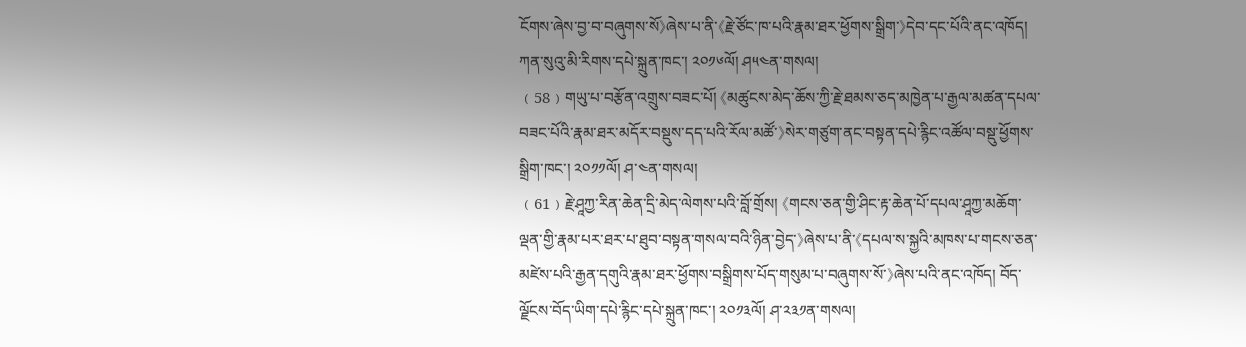ངོགས་ཞེས་བྱ་བ་བཞུགས་སོ》ཞེས་པ་ནི་《རྗེ་ཙོང་ཁ་པའི་རྣམ་ཐར་ཕྱོགས་སྒྲིག་》དེབ་དང་པོའི་ནང་འཁོད། ཀན་སུའུ་མི་རིགས་དཔེ་སྐྲུན་ཁང་། ༢༠༡༦ལོ། ཤ༥༤ན་གསལ།
﹙58﹚གཡུ་པ་བརྩོན་འགྲུས་བཟང་པོ། 《མཚུངས་མེད་ཆོས་ཀྱི་རྗེ་ཐམས་ཅད་མཁྱེན་པ་རྒྱལ་མཚན་དཔལ་བཟང་པོའི་རྣམ་ཐར་མདོར་བསྡུས་དད་པའི་རོལ་མཚོ་》སེར་གཙུག་ནང་བསྟན་དཔེ་རྙིང་འཚོལ་བསྡུ་ཕྱོགས་སྒྲིག་ཁང་། ༢༠༡༡ལོ། ཤ་༤ན་གསལ།
﹙61﹚རྗེ་ཤཱཀྱ་རིན་ཆེན་དྲི་མེད་ལེགས་པའི་བློ་གྲོས། 《གངས་ཅན་གྱི་ཤིང་རྟ་ཆེན་པོ་དཔལ་ཤཱཀྱ་མཆོག་ལྡན་གྱི་རྣམ་པར་ཐར་པ་ཐུབ་བསྟན་གསལ་བའི་ཉིན་བྱེད་》ཞེས་པ་ནི་《དཔལ་ས་སྐྱའི་མཁས་པ་གངས་ཅན་མཛེས་པའི་རྒྱན་དགུའི་རྣམ་ཐར་ཕྱོགས་བསྒྲིགས་པོད་གསུམ་པ་བཞུགས་སོ་》ཞེས་པའི་ནང་འཁོད། བོད་ལྗོངས་བོད་ཡིག་དཔེ་རྙིང་དཔེ་སྐྲུན་ཁང་། ༢༠༡༣ལོ། ཤ་༢༣༡ན་གསལ།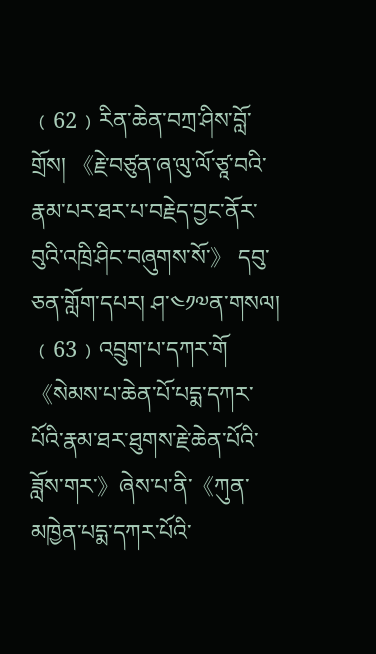﹙62﹚རིན་ཆེན་བཀྲ་ཤིས་བློ་གྲོས། 《རྗེ་བཙུན་ཞ་ལུ་ལོ་ཙཱ་བའི་རྣམ་པར་ཐར་པ་བརྗེད་བྱང་ནོར་བུའི་འཁྲི་ཤིང་བཞུགས་སོ་》 དབུ་ཅན་གློག་དཔར། ཤ་༤༡༧ན་གསལ།
﹙63﹚འབྲུག་པ་དཀར་གོ 《སེམས་པ་ཆེན་པོ་པདྨ་དཀར་པོའི་རྣམ་ཐར་ཐུགས་རྗེ་ཆེན་པོའི་ཟློས་གར་》ཞེས་པ་ནི་《ཀུན་མཁྱེན་པདྨ་དཀར་པོའི་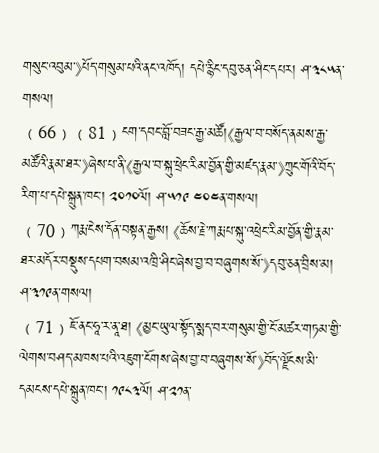གསུང་འབུམ་》པོད་གསུམ་པའི་ནང་འཁོད། དཔེ་རྙིང་དབུ་ཅན་ཤིང་དཔར། ཤ་༣༨༥ན་གསལ།
﹙66﹚﹙81﹚ངག་དབང་བློ་བཟང་རྒྱ་མཚོ།《རྒྱལ་བ་བསོད་ནམས་རྒྱ་མཚོའི་རྣམ་ཐར་》ཞེས་པ་ནི་《རྒྱལ་བ་སྐུ་ཕྲེང་རིམ་བྱོན་གྱི་མཛད་རྣམ་》ཀྲུང་གོའི་བོད་རིག་པ་དཔེ་སྐྲུན་ཁང་། ༢༠༡༠ལོ། ཤ་༥༡༩ ༤༠༤ན་གསལ།
﹙70﹚ཀརྨ་ངེས་དོན་བསྟན་རྒྱས། 《ཆོས་རྗེ་ཀརྨ་པ་སྐུ་འཕྲེང་རིམ་བྱོན་གྱི་རྣམ་ཐར་མདོར་བསྡུས་དཔག་བསམ་འཁྲི་ཤིང་ཞེས་བྱ་བ་བཞུགས་སོ་》དབུ་ཅན་བྲིས་མ། ཤ་༣༡༩ན་གསལ།
﹙71﹚ཇོ་ནང་ཧཱ་ར་ནཱ་ཐ། 《མྱང་ཡུལ་སྟོད་སྨད་བར་གསུམ་གྱི་ངོ་མཚར་གཏམ་གྱི་ལེགས་བཤད་མཁས་པའི་འཇུག་ངོགས་ཞེས་བྱ་བ་བཞུགས་སོ་》བོད་ལྗོངས་མི་དམངས་དཔེ་སྐྲུན་ཁང་། ༡༩༨༣ལོ། ཤ་༢༡ན་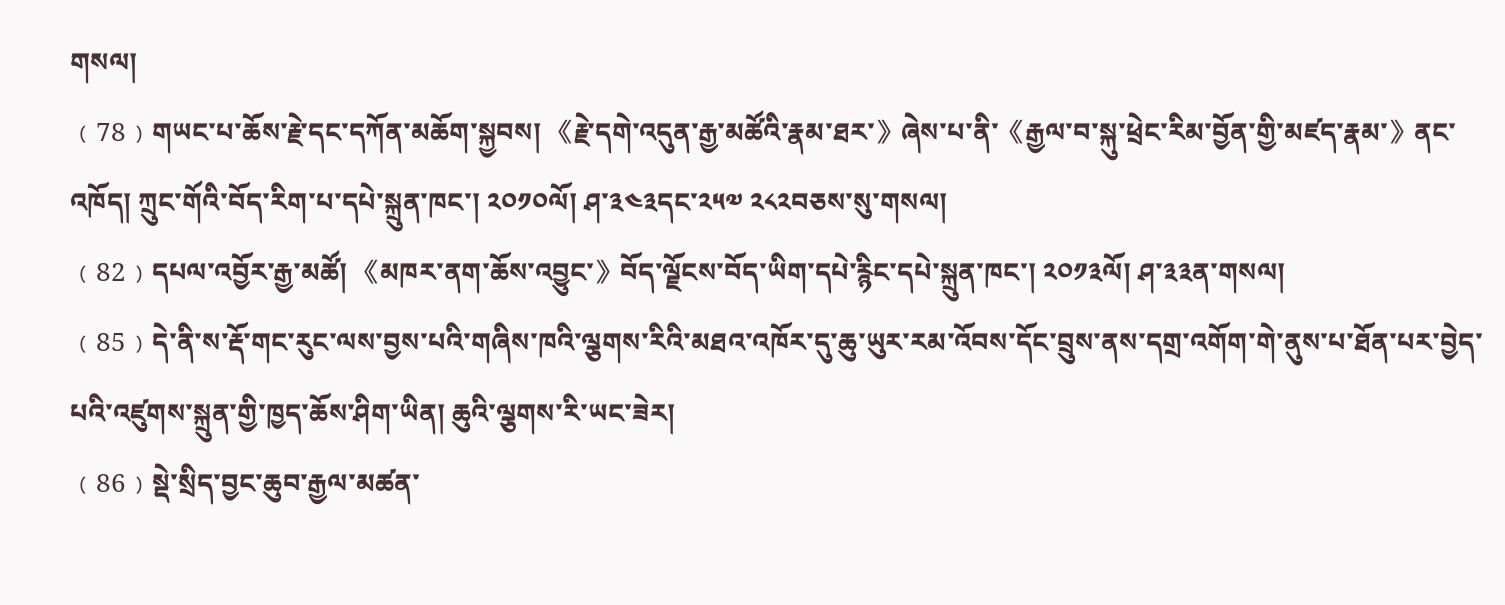གསལ།
﹙78﹚གཡང་པ་ཆོས་རྗེ་དང་དཀོན་མཆོག་སྐྱབས། 《རྗེ་དགེ་འདུན་རྒྱ་མཚོའི་རྣམ་ཐར་》ཞེས་པ་ནི་《རྒྱལ་བ་སྐུ་ཕྲེང་རིམ་བྱོན་གྱི་མཛད་རྣམ་》ནང་འཁོད། ཀྲུང་གོའི་བོད་རིག་པ་དཔེ་སྐྲུན་ཁང་། ༢༠༡༠ལོ། ཤ་༣༤༣དང་༢༥༧ ༢༨༢བཅས་སུ་གསལ།
﹙82﹚དཔལ་འབྱོར་རྒྱ་མཚོ། 《མཁར་ནག་ཆོས་འབྱུང་》བོད་ལྗོངས་བོད་ཡིག་དཔེ་རྙིང་དཔེ་སྐྲུན་ཁང་། ༢༠༡༣ལོ། ཤ་༣༣ན་གསལ།
﹙85﹚དེ་ནི་ས་རྡོ་གང་རུང་ལས་བྱས་པའི་གཞིས་ཁའི་ལྕགས་རིའི་མཐའ་འཁོར་དུ་ཆུ་ཡུར་རམ་འོབས་དོང་བྲུས་ནས་དགྲ་འགོག་གེ་ནུས་པ་ཐོན་པར་བྱེད་པའི་འཛུགས་སྐྲུན་གྱི་ཁྱད་ཆོས་ཤིག་ཡིན། ཆུའི་ལྕགས་རི་ཡང་ཟེར།
﹙86﹚སྡེ་སྲིད་བྱང་ཆུབ་རྒྱལ་མཚན་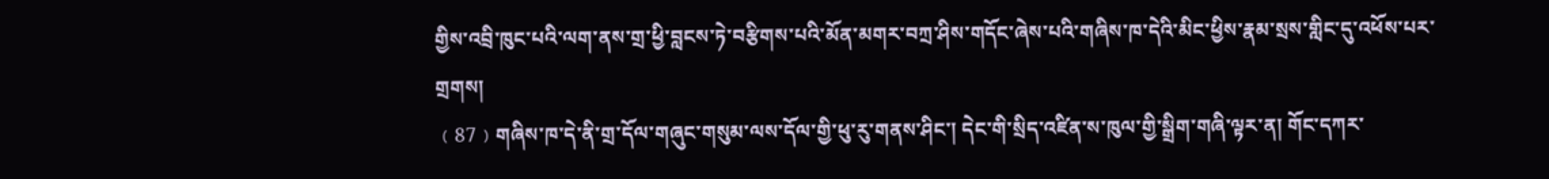གྱིས་འབྲི་ཁུང་པའི་ལག་ནས་གྲ་ཕྱི་བླངས་ཏེ་བརྩིགས་པའི་མོན་མགར་བཀྲ་ཤིས་གདོང་ཞེས་པའི་གཞིས་ཁ་དེའི་མིང་ཕྱིས་རྣམ་སྲས་གླིང་དུ་འཕོས་པར་གྲགས།
﹙87﹚གཞིས་ཁ་དེ་ནི་གྲ་དོལ་གཞུང་གསུམ་ལས་དོལ་གྱི་ཕུ་རུ་གནས་ཤིང་། དེང་གི་སྲིད་འཛིན་ས་ཁུལ་གྱི་སྒྲིག་གཞི་ལྟར་ན། གོང་དཀར་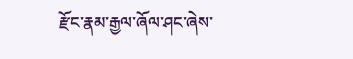རྫོང་རྣམ་རྒྱལ་ཞོལ་ཤང་ཞེས་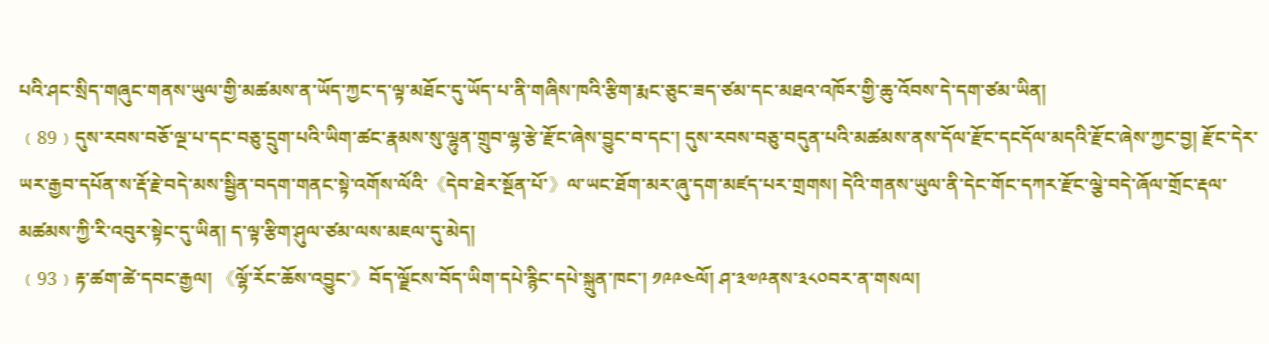པའི་ཤང་སྲིད་གཞུང་གནས་ཡུལ་གྱི་མཚམས་ན་ཡོད་ཀྱང་ད་ལྟ་མཐོང་དུ་ཡོད་པ་ནི་གཞིས་ཁའི་རྩིག་རྨང་ཅུང་ཟད་ཙམ་དང་མཐའ་འཁོར་གྱི་ཆུ་འོབས་དེ་དག་ཙམ་ཡིན།
﹙89﹚དུས་རབས་བཅོ་ལྔ་པ་དང་བཅུ་དྲུག་པའི་ཡིག་ཚང་རྣམས་སུ་ལྷུན་གྲུབ་ལྷ་རྩེ་རྫོང་ཞེས་བྱུང་བ་དང་། དུས་རབས་བཅུ་བདུན་པའི་མཚམས་ནས་དོལ་རྫོང་དངདོལ་མདའི་རྫོང་ཞེས་ཀྱང་བྱ། རྫོང་དེར་ཡར་རྒྱབ་དཔོན་ས་རྡོ་རྗེ་བདེ་མས་སྦྱིན་བདག་གནང་སྟེ་འགོས་ལོའི་《དེབ་ཐེར་སྔོན་པོ་》ལ་ཡང་ཐོག་མར་ཞུ་དག་མཛད་པར་གྲགས། དེའི་གནས་ཡུལ་ནི་དེང་གོང་དཀར་རྫོང་ལྕེ་བདེ་ཞོལ་གྲོང་རྡལ་མཚམས་ཀྱི་རི་འབུར་སྟེང་དུ་ཡིན། ད་ལྟ་རྩིག་ཤུལ་ཙམ་ལས་མཇལ་དུ་མེད།
﹙93﹚རྟ་ཚག་ཚེ་དབང་རྒྱལ། 《ལྷོ་རོང་ཆོས་འབྱུང་》བོད་ལྗོངས་བོད་ཡིག་དཔེ་རྙིང་དཔེ་སྐྲུན་ཁང་། ༡༩༩༤ལོ། ཤ་༣༧༩ནས་༣༨༠བར་ན་གསལ།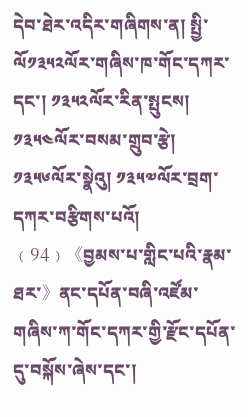དེབ་ཐེར་འདིར་གཞིགས་ན། སྤྱི་ལོ༡༣༥༢ལོར་གཞིས་ཁ་གོང་དཀར་དང་། ༡༣༥༢ལོར་རིན་སྤུངས། ༡༣༥༤ལོར་བསམ་གྲུབ་རྩེ། ༡༣༥༦ལོར་སྣེའུ། ༡༣༥༧ལོར་བྲག་དཀར་བརྩིགས་པའོ།
﹙94﹚《བྱམས་པ་གླིང་པའི་རྣམ་ཐར་》ནང་དཔོན་བཞི་འཛོམ་གཞིས་ཀ་གོང་དཀར་གྱི་རྫོང་དཔོན་དུ་བསྐོས་ཞེས་དང་།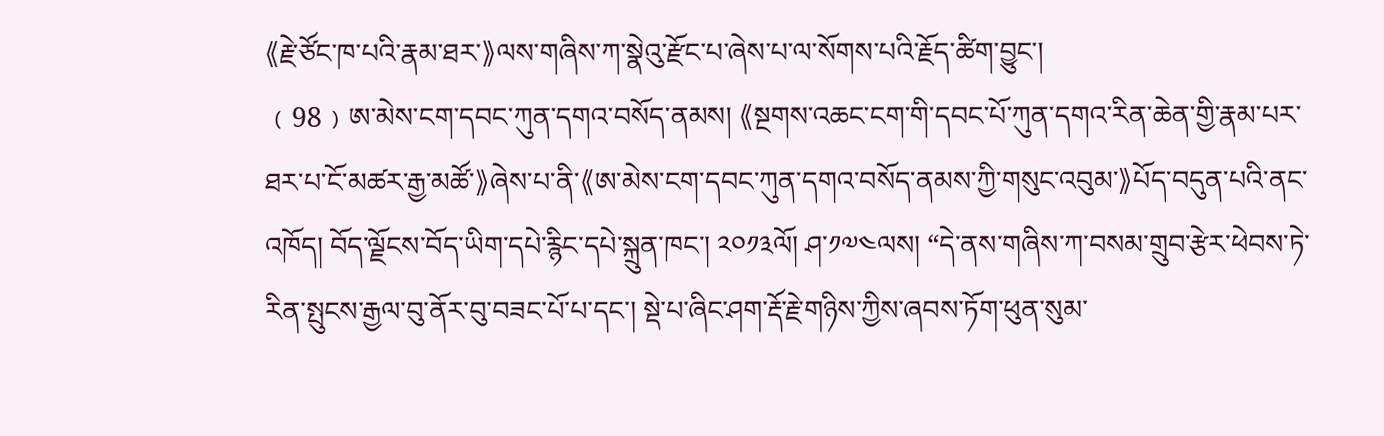《རྗེ་ཙོང་ཁ་པའི་རྣམ་ཐར་》ལས་གཞིས་ཀ་སྣེའུ་རྫོང་པ་ཞེས་པ་ལ་སོགས་པའི་རྗོད་ཚིག་བྱུང་།
﹙98﹚ཨ་མེས་ངག་དབང་ཀུན་དགའ་བསོད་ནམས། 《སྔགས་འཆང་ངག་གི་དབང་པོ་ཀུན་དགའ་རིན་ཆེན་གྱི་རྣམ་པར་ཐར་པ་ངོ་མཚར་རྒྱ་མཚོ་》ཞེས་པ་ནི་《ཨ་མེས་ངག་དབང་ཀུན་དགའ་བསོད་ནམས་ཀྱི་གསུང་འབུམ་》པོད་བདུན་པའི་ནང་འཁོད། བོད་ལྗོངས་བོད་ཡིག་དཔེ་རྙིང་དཔེ་སྐྲུན་ཁང་། ༢༠༡༣ལོ། ཤ་༡༧༤ལས། “དེ་ནས་གཞིས་ཀ་བསམ་གྲུབ་རྩེར་ཕེབས་ཏེ་རིན་སྤུངས་རྒྱལ་བུ་ནོར་བུ་བཟང་པོ་པ་དང་། སྡེ་པ་ཞིང་ཤག་རྡོ་རྗེ་གཉིས་ཀྱིས་ཞབས་ཏོག་ཕུན་སུམ་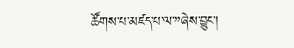ཚོགས་པ་མཛད་པ་ལ་”ཞེས་བྱུང་།